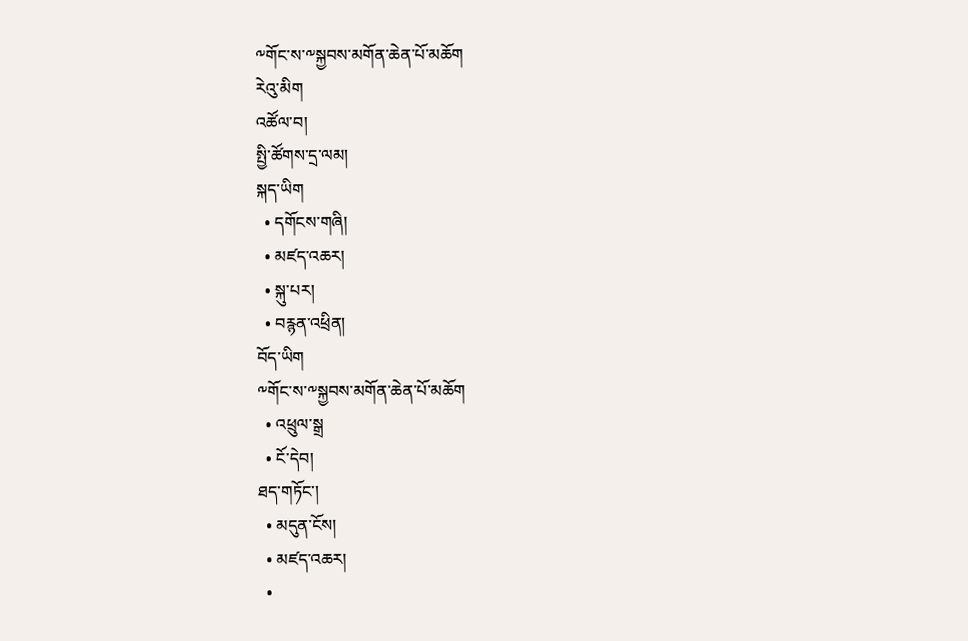༸གོང་ས་༸སྐྱབས་མགོན་ཆེན་པོ་མཆོག
རེའུ་མིག
འཚོལ་བ།
སྤྱི་ཚོགས་དྲ་ལམ།
སྐད་ཡིག
  • དགོངས་གཞི།
  • མཛད་འཆར།
  • སྐུ་པར།
  • བརྙན་འཕྲིན།
བོད་ཡིག
༸གོང་ས་༸སྐྱབས་མགོན་ཆེན་པོ་མཆོག
  • འཕྲུལ་སྒྲ
  • ངོ་དེབ།
ཐད་གཏོང་།
  • མདུན་ངོས།
  • མཛད་འཆར།
  •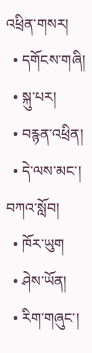འཕྲིན་གསར།
  • དགོངས་གཞི།
  • སྐུ་པར།
  • བརྙན་འཕྲིན།
  • དེ་ལས་མང་།
བཀའ་སློབ།
  • ཁོར་ཡུག
  • ཤེས་ཡོན།
  • རིག་གཞུང་།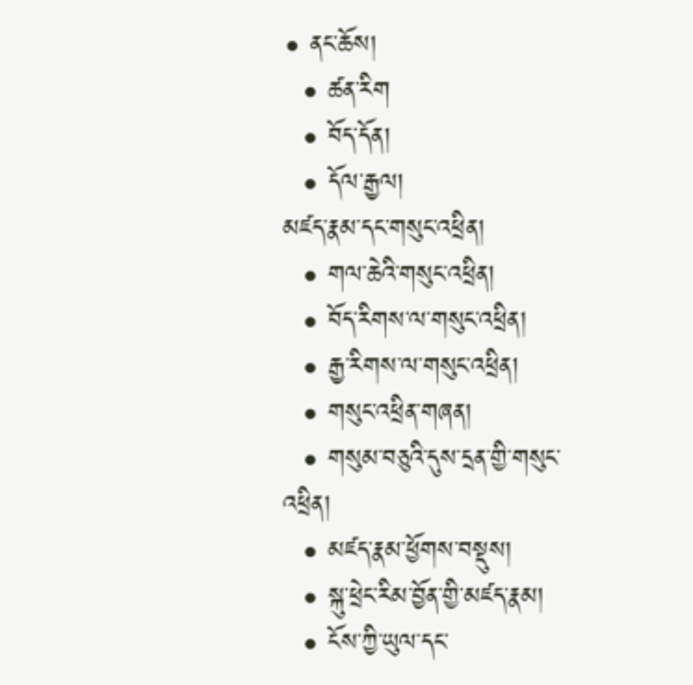• ནང་ཆོས།
  • ཚན་རིག
  • བོད་དོན།
  • དོལ་རྒྱལ།
མཛད་རྣམ་དང་གསུང་འཕྲིན།
  • གལ་ཆེའི་གསུང་འཕྲིན།
  • བོད་རིགས་ལ་གསུང་འཕྲིན།
  • རྒྱ་རིགས་ལ་གསུང་འཕྲིན།
  • གསུང་འཕྲིན་གཞན།
  • གསུམ་བཅུའི་དུས་དྲན་གྱི་གསུང་འཕྲིན།
  • མཛད་རྣམ་ཕྱོགས་བསྡུས།
  • སྐུ་ཕྲེང་རིམ་བྱོན་གྱི་མཛད་རྣམ།
  • ངོས་ཀྱི་ཡུལ་དང་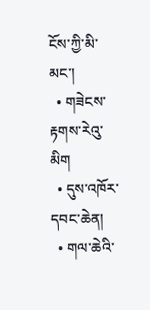ངོས་ཀྱི་མི་མང་།
  • གཟེངས་རྟགས་རེའུ་མིག
  • དུས་འཁོར་དབང་ཆེན།
  • གལ་ཆེའི་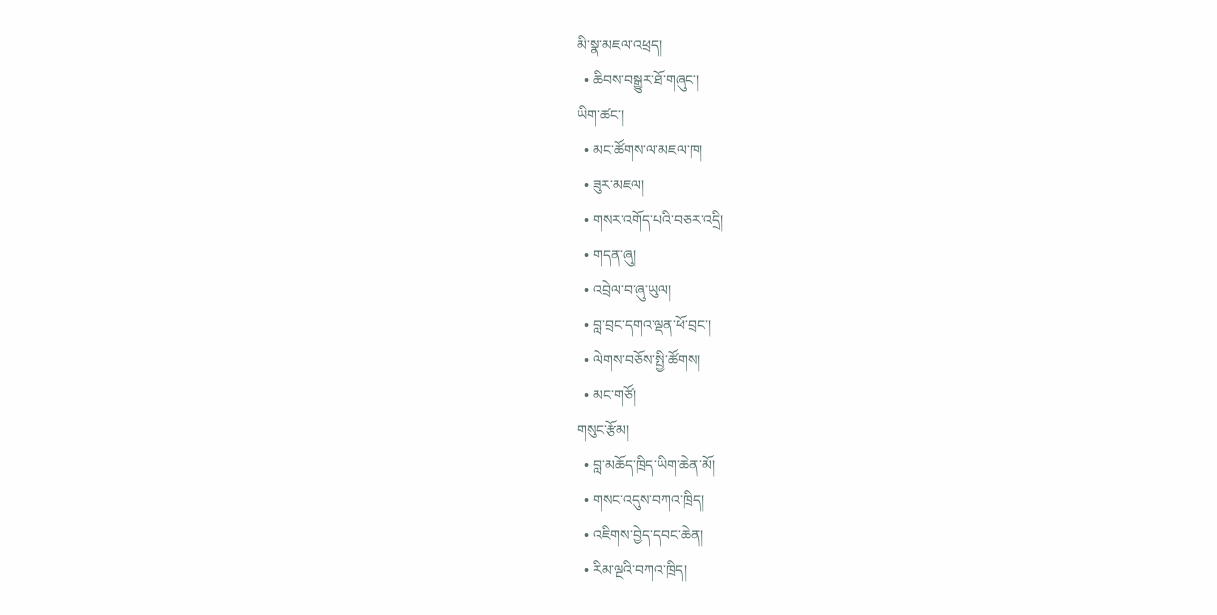མི་སྣ་མཇལ་འཕྲད།
  • ཆིབས་བསྒྱུར་ཐོ་གཞུང་།
ཡིག་ཚང་།
  • མང་ཚོགས་ལ་མཇལ་ཁ།
  • ཟུར་མཇལ།
  • གསར་འགོད་པའི་བཅར་འདྲི།
  • གདན་ཞུ།
  • འབྲེལ་བ་ཞུ་ཡུལ།
  • བླ་བྲང་དགའ་ལྡན་ཕོ་བྲང་།
  • ལེགས་བཅོས་སྤྱི་ཚོགས།
  • མང་གཙོ།
གསུང་རྩོམ།
  • བླ་མཆོད་ཁྲིད་ཡིག་ཆེན་མོ།
  • གསང་འདུས་བཀའ་ཁྲིད།
  • འཇིགས་བྱེད་དབང་ཆེན།
  • རིམ་ལྔའི་བཀའ་ཁྲིད།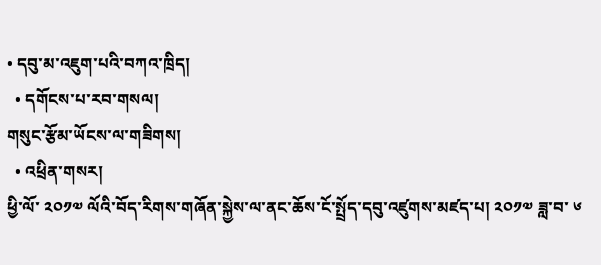• དབུ་མ་འཇུག་པའི་བཀའ་ཁྲིད།
  • དགོངས་པ་རབ་གསལ།
གསུང་རྩོམ་ཡོངས་ལ་གཟིགས།
  • འཕྲིན་གསར།
ཕྱི་ལོ་ ༢༠༡༧ ལོའི་བོད་རིགས་གཞོན་སྐྱེས་ལ་ནང་ཆོས་ངོ་སྤྲོད་དབུ་འཛུགས་མཛད་པ། ༢༠༡༧ ཟླ་བ་ ༦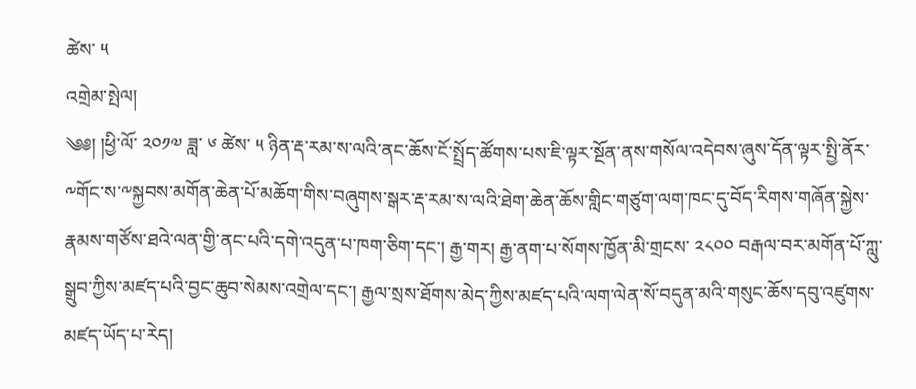ཚེས་ ༥
འགྲེམ་སྤེལ།
༄༅། །ཕྱི་ལོ་ ༢༠༡༧ ཟླ་ ༦ ཚེས་ ༥ ཉིན་རྡ་རམ་ས་ལའི་ནང་ཆོས་ངོ་སྤྲོད་ཚོགས་པས་ཇི་ལྟར་སྔོན་ནས་གསོལ་འདེབས་ཞུས་དོན་ལྟར་སྤྱི་ནོར་༸གོང་ས་༸སྐྱབས་མགོན་ཆེན་པོ་མཆོག་གིས་བཞུགས་སྒར་རྡ་རམ་ས་ལའི་ཐེག་ཆེན་ཆོས་གླིང་གཙུག་ལག་ཁང་དུ་བོད་རིགས་གཞོན་སྐྱེས་རྣམས་གཙོས་ཐའེ་ལན་གྱི་ནང་པའི་དགེ་འདུན་པ་ཁག་ཅིག་དང་། རྒྱ་གར། རྒྱ་ནག་པ་སོགས་ཁྱོན་མི་གྲངས་ ༢༨༠༠ བརྒལ་བར་མགོན་པོ་ཀླུ་སྒྲུབ་ཀྱིས་མཛད་པའི་བྱང་ཆུབ་སེམས་འགྲེལ་དང་། རྒྱལ་སྲས་ཐོགས་མེད་ཀྱིས་མཛད་པའི་ལག་ལེན་སོ་བདུན་མའི་གསུང་ཆོས་དབུ་འཛུགས་མཛད་ཡོད་པ་རེད།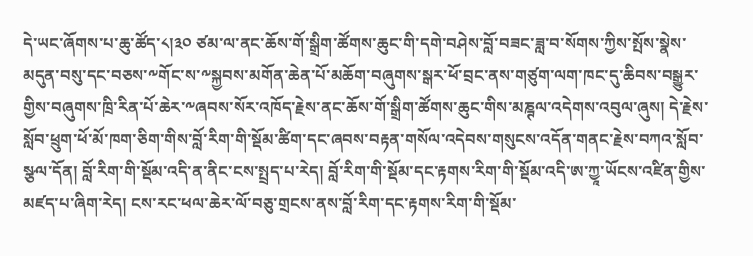དེ་ཡང་ཞོགས་པ་ཆུ་ཚོད་༨།༣༠ ཙམ་ལ་ནང་ཆོས་གོ་སྒྲིག་ཚོགས་ཆུང་གི་དགེ་བཤེས་བློ་བཟང་ཟླ་བ་སོགས་ཀྱིས་སྤོས་སྣེས་མདུན་བསུ་དང་བཅས་༸གོང་ས་༸སྐྱབས་མགོན་ཆེན་པོ་མཆོག་བཞུགས་སྒར་ཕོ་བྲང་ནས་གཙུག་ལག་ཁང་དུ་ཆིབས་བསྒྱུར་གྱིས་བཞུགས་ཁྲི་རིན་པོ་ཆེར་༸ཞབས་སོར་འཁོད་རྗེས་ནང་ཆོས་གོ་སྒྲིག་ཚོགས་ཆུང་གིས་མཎྚལ་འདེགས་འབུལ་ཞུས། དེ་རྗེས་སློབ་ཕྲུག་ཕོ་མོ་ཁག་ཅིག་གིས་བློ་རིག་གི་སྡོམ་ཚིག་དང་ཞབས་བརྟན་གསོལ་འདེབས་གསུངས་འདོན་གནང་རྗེས་བཀའ་སློབ་སྩལ་དོན། བློ་རིག་གི་སྡོམ་འདི་ན་ནིང་ངས་སྤྲད་པ་རེད། བློ་རིག་གི་སྡོམ་དང་རྟགས་རིག་གི་སྡོམ་འདི་ཨ་ཀྱཱ་ཡོངས་འཛིན་གྱིས་མཛད་པ་ཞིག་རེད། ངས་རང་ཕལ་ཆེར་ལོ་བཅུ་གྲངས་ནས་བློ་རིག་དང་རྟགས་རིག་གི་སྡོམ་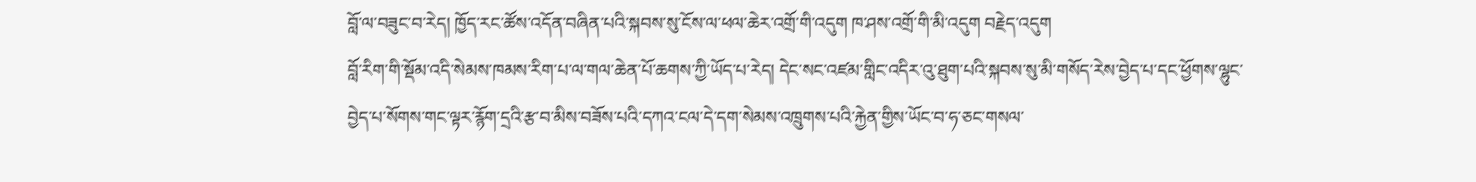བློ་ལ་བཟུང་བ་རེད། ཁྱོད་རང་ཚོས་འདོན་བཞིན་པའི་སྐབས་སུ་ངོས་ལ་ཕལ་ཆེར་འགྲོ་གི་འདུག ཁ་ཤས་འགྲོ་གི་མི་འདུག བརྗེད་འདུག
བློ་རིག་གི་སྡོམ་འདི་སེམས་ཁམས་རིག་པ་ལ་གལ་ཆེན་པོ་ཆགས་ཀྱི་ཡོད་པ་རེད། དེང་སང་འཛམ་གླིང་འདིར་འུ་ཐུག་པའི་སྐབས་སུ་མི་གསོད་རེས་བྱེད་པ་དང་ཕྱོགས་ལྷུང་བྱེད་པ་སོགས་གང་ལྟར་རྙོག་དྲའི་རྩ་བ་མིས་བཟོས་པའི་དཀའ་ངལ་དེ་དག་སེམས་འཁྲུགས་པའི་རྐྱེན་གྱིས་ཡོང་བ་ཧ་ཅང་གསལ་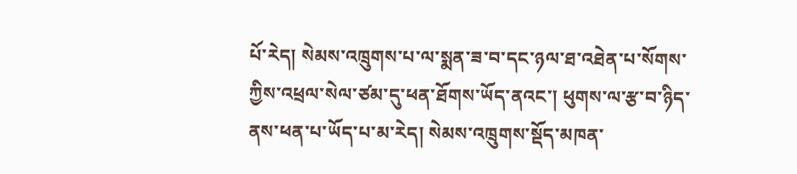པོ་རེད། སེམས་འཁྲུགས་པ་ལ་སྨན་ཟ་བ་དང་ཉལ་ཐ་འཐེན་པ་སོགས་ཀྱིས་འཕྲལ་སེལ་ཙམ་དུ་ཕན་ཐོགས་ཡོད་ནའང་། ཕུགས་ལ་རྩ་བ་ཉིད་ནས་ཕན་པ་ཡོད་པ་མ་རེད། སེམས་འཁྲུགས་སྡོད་མཁན་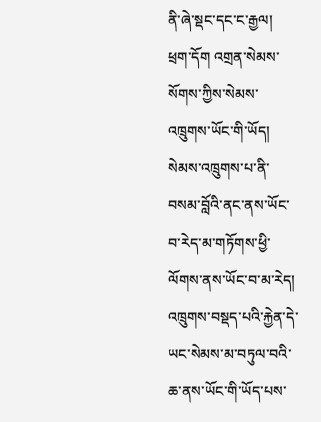ནི་ཞེ་སྡང་དང་ང་རྒྱལ། ཕྲག་དོག འགྲན་སེམས་སོགས་ཀྱིས་སེམས་འཁྲུགས་ཡོང་གི་ཡོད། སེམས་འཁྲུགས་པ་ནི་བསམ་བློའི་ནང་ནས་ཡོང་བ་རེད་མ་གཏོགས་ཕྱི་ལོགས་ནས་ཡོང་བ་མ་རེད།  འཁྲུགས་བསྡད་པའི་རྐྱེན་དེ་ཡང་སེམས་མ་བཏུལ་བའི་ཆ་ནས་ཡོང་གི་ཡོད་པས་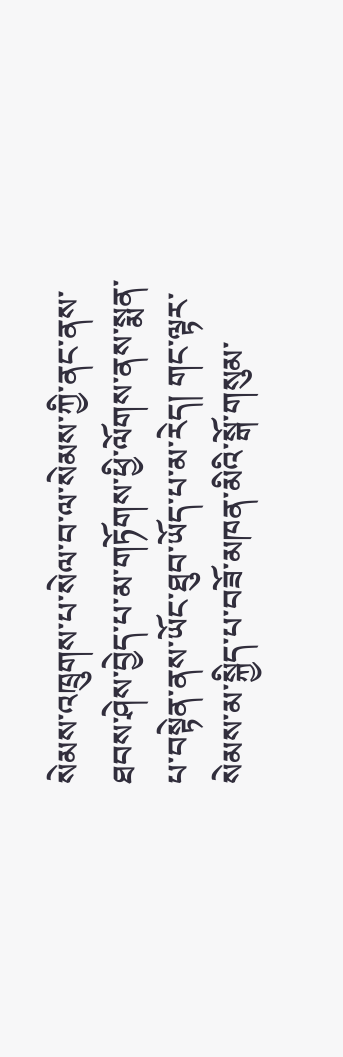སེམས་འཁྲུགས་པ་སེལ་བ་ལ་སེམས་ཀྱི་ནང་ནས་ཐབས་ཤེས་བྱེད་པ་མ་གཏོགས་ཕྱི་ལོགས་ནས་སྨན་པ་བསྟེན་ནས་ཡོང་ཐུབ་ཡོད་པ་མ་རེད། གང་ལྟར་སེམས་མ་སྐྱིད་པ་བཟོ་མཁན་མིའི་སྒོ་གསུམ་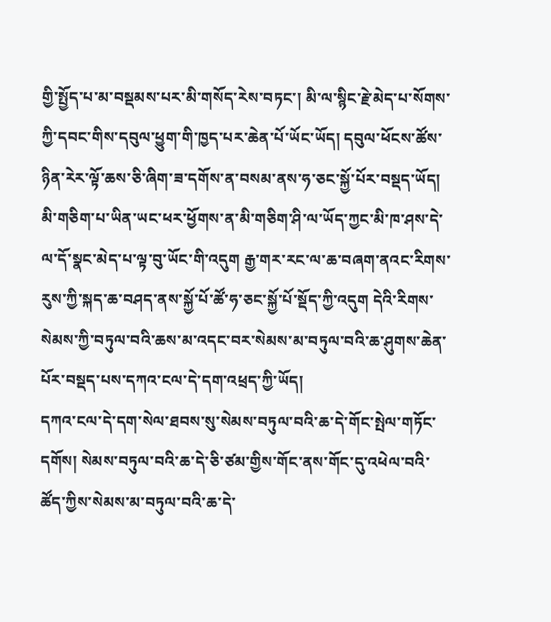གྱི་སྤྱོད་པ་མ་བསྡམས་པར་མི་གསོད་རེས་བཏང་། མི་ལ་སྙིང་རྗེ་མེད་པ་སོགས་ཀྱི་དབང་གིས་དབུལ་ཕྱུག་གི་ཁྱད་པར་ཆེན་པོ་ཡོང་ཡོད། དབུལ་ཕོངས་ཚོས་ཉིན་རེར་ལྟོ་ཆས་ཅི་ཞིག་ཟ་དགོས་ན་བསམ་ནས་ཧ་ཅང་སྐྱོ་པོར་བསྡད་ཡོད། མི་གཅིག་པ་ཡིན་ཡང་ཕར་ཕྱོགས་ན་མི་གཅིག་ཤི་ལ་ཡོད་ཀྱང་མི་ཁ་ཤས་དེ་ལ་དོ་སྣང་མེད་པ་ལྟ་བུ་ཡོང་གི་འདུག རྒྱ་གར་རང་ལ་ཆ་བཞག་ནའང་རིགས་རུས་ཀྱི་སྐད་ཆ་བཤད་ནས་སྐྱོ་པོ་ཚོ་ཧ་ཅང་སྐྱོ་པོ་སྡོད་ཀྱི་འདུག དེའི་རིགས་སེམས་ཀྱི་བཏུལ་བའི་ཆས་མ་འདང་བར་སེམས་མ་བཏུལ་བའི་ཆ་ཤུགས་ཆེན་པོར་བསྡད་པས་དཀའ་ངལ་དེ་དག་འཕྲད་ཀྱི་ཡོད།
དཀའ་ངལ་དེ་དག་སེལ་ཐབས་སུ་སེམས་བཏུལ་བའི་ཆ་དེ་གོང་སྤེལ་གཏོང་དགོས། སེམས་བཏུལ་བའི་ཆ་དེ་ཅི་ཙམ་གྱིས་གོང་ནས་གོང་དུ་འཕེལ་བའི་ཚོད་ཀྱིས་སེམས་མ་བཏུལ་བའི་ཆ་དེ་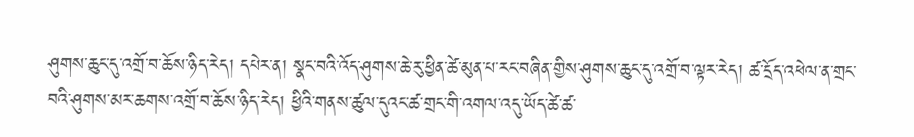ཤུགས་ཆུང་དུ་འགྲོ་བ་ཆོས་ཉིད་རེད། དཔེར་ན། སྣང་བའི་འོད་ཤུགས་ཆེ་རུ་ཕྱིན་ཚེ་མུན་པ་རང་བཞིན་གྱིས་ཤུགས་ཆུང་དུ་འགྲོ་བ་ལྟར་རེད། ཚ་དྲོད་འཕེལ་ན་གྲང་བའི་ཤུགས་མར་ཆགས་འགྲོ་བ་ཆོས་ཉིད་རེད། ཕྱིའི་གནས་ཚུལ་དུའང་ཚ་གྲང་གི་འགལ་འདུ་ཡོད་ཚེ་ཚ་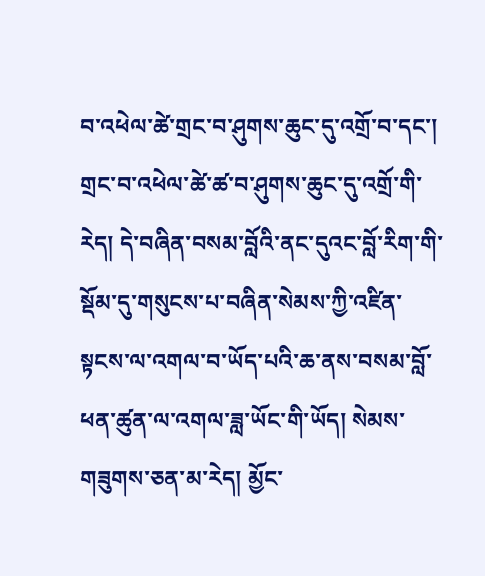བ་འཕེལ་ཚེ་གྲང་བ་ཤུགས་ཆུང་དུ་འགྲོ་བ་དང་། གྲང་བ་འཕེལ་ཚེ་ཚ་བ་ཤུགས་ཆུང་དུ་འགྲོ་གི་རེད། དེ་བཞིན་བསམ་བློའི་ནང་དུའང་བློ་རིག་གི་སྡོམ་དུ་གསུངས་པ་བཞིན་སེམས་ཀྱི་འཛིན་སྟངས་ལ་འགལ་བ་ཡོད་པའི་ཆ་ནས་བསམ་བློ་ཕན་ཚུན་ལ་འགལ་ཟླ་ཡོང་གི་ཡོད། སེམས་གཟུགས་ཅན་མ་རེད། མྱོང་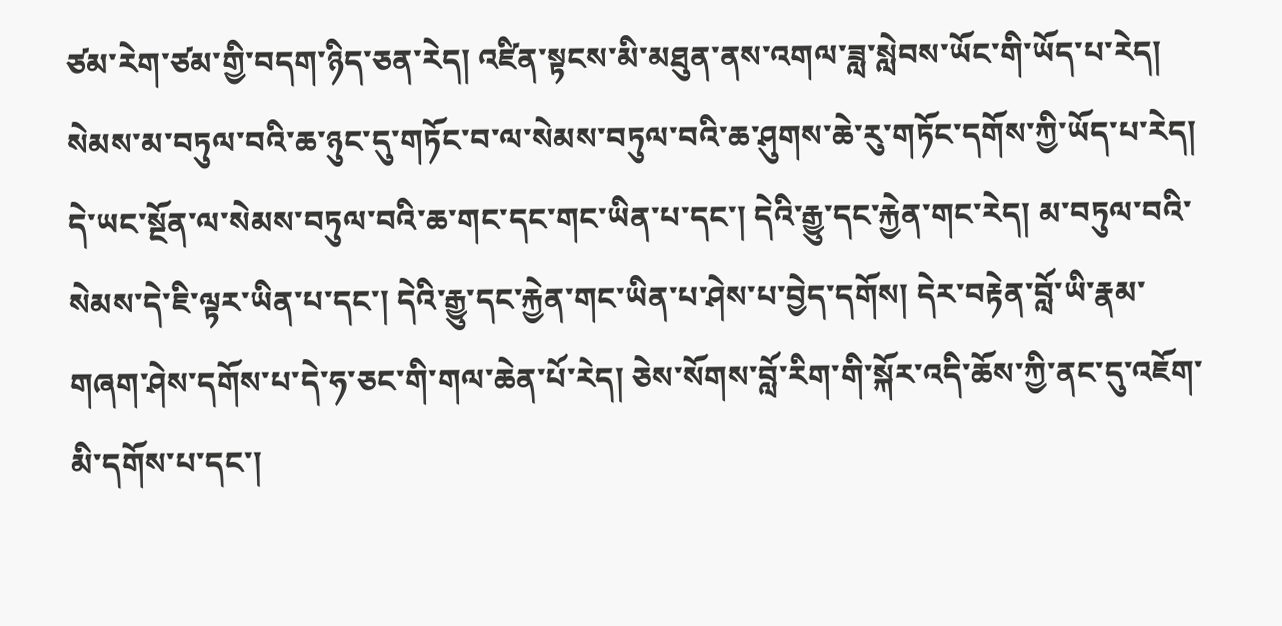ཙམ་རེག་ཙམ་གྱི་བདག་ཉིད་ཅན་རེད། འཛིན་སྟངས་མི་མཐུན་ནས་འགལ་ཟླ་སླེབས་ཡོང་གི་ཡོད་པ་རེད། སེམས་མ་བཏུལ་བའི་ཆ་ཉུང་དུ་གཏོང་བ་ལ་སེམས་བཏུལ་བའི་ཆ་ཤུགས་ཆེ་རུ་གཏོང་དགོས་ཀྱི་ཡོད་པ་རེད། དེ་ཡང་སྔོན་ལ་སེམས་བཏུལ་བའི་ཆ་གང་དང་གང་ཡིན་པ་དང་། དེའི་རྒྱུ་དང་རྐྱེན་གང་རེད། མ་བཏུལ་བའི་སེམས་དེ་ཇི་ལྟར་ཡིན་པ་དང་། དེའི་རྒྱུ་དང་རྐྱེན་གང་ཡིན་པ་ཤེས་པ་བྱེད་དགོས། དེར་བརྟེན་བློ་ཡི་རྣམ་གཞག་ཤེས་དགོས་པ་དེ་ཧ་ཅང་གི་གལ་ཆེན་པོ་རེད། ཅེས་སོགས་བློ་རིག་གི་སྐོར་འདི་ཆོས་ཀྱི་ནང་དུ་འཇོག་མི་དགོས་པ་དང་།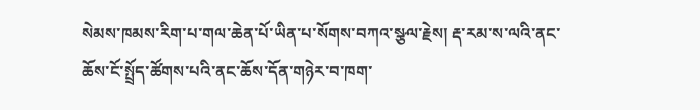སེམས་ཁམས་རིག་པ་གལ་ཆེན་པོ་ཡིན་པ་སོགས་བཀའ་སྩལ་རྗེས། རྡ་རམ་ས་ལའི་ནང་ཆོས་ངོ་སྤྲོད་ཚོགས་པའི་ནང་ཆོས་དོན་གཉེར་བ་ཁག་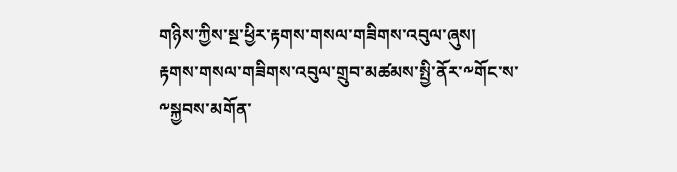གཉིས་ཀྱིས་སྔ་ཕྱིར་རྟགས་གསལ་གཟིགས་འབུལ་ཞུས།
རྟགས་གསལ་གཟིགས་འབུལ་གྲུབ་མཚམས་སྤྱི་ནོར་༸གོང་ས་༸སྐྱབས་མགོན་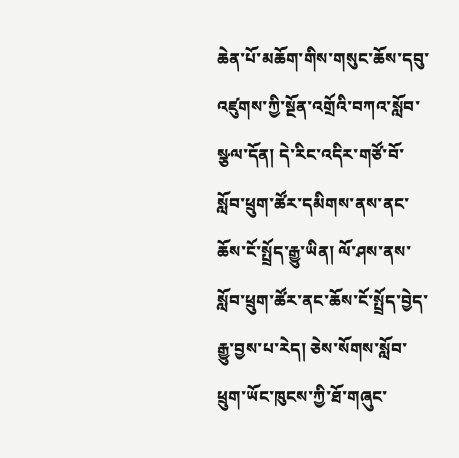ཆེན་པོ་མཆོག་གིས་གསུང་ཆོས་དབུ་འཛུགས་ཀྱི་སྔོན་འགྲོའི་བཀའ་སློབ་སྩལ་དོན། དེ་རིང་འདིར་གཙོ་བོ་སློབ་ཕྲུག་ཚོར་དམིགས་ནས་ནང་ཆོས་ངོ་སྤྲོད་རྒྱུ་ཡིན། ལོ་ཤས་ནས་སློབ་ཕྲུག་ཚོར་ནང་ཆོས་ངོ་སྤྲོད་བྱེད་རྒྱུ་བྱས་པ་རེད། ཅེས་སོགས་སློབ་ཕྲུག་ཡོང་ཁུངས་ཀྱི་ཐོ་གཞུང་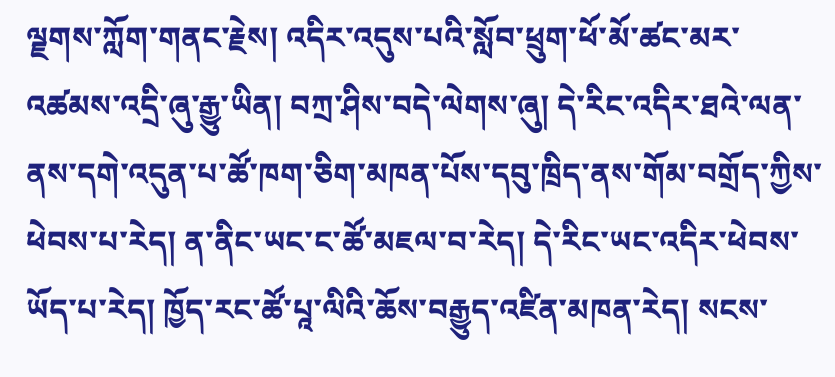ལྗགས་ཀློག་གནང་རྗེས། འདིར་འདུས་པའི་སློབ་ཕྲུག་ཕོ་མོ་ཚང་མར་འཚམས་འདྲི་ཞུ་རྒྱུ་ཡིན། བཀྲ་ཤིས་བདེ་ལེགས་ཞུ། དེ་རིང་འདིར་ཐའེ་ལན་ནས་དགེ་འདུན་པ་ཚོ་ཁག་ཅིག་མཁན་པོས་དབུ་ཁྲིད་ནས་གོམ་བགྲོད་ཀྱིས་ཕེབས་པ་རེད། ན་ནིང་ཡང་ང་ཚོ་མཇལ་བ་རེད། དེ་རིང་ཡང་འདིར་ཕེབས་ཡོད་པ་རེད། ཁྱོད་རང་ཚོ་པཱ་ལིའི་ཆོས་བརྒྱུད་འཛིན་མཁན་རེད། སངས་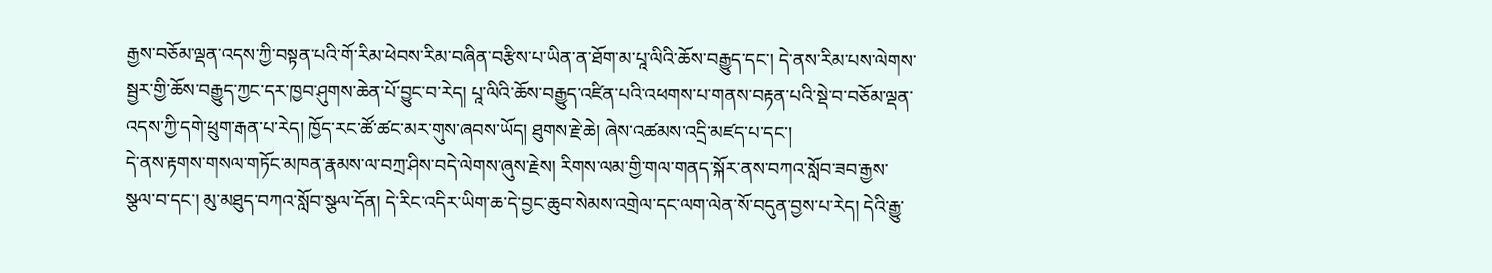རྒྱས་བཅོམ་ལྡན་འདས་ཀྱི་བསྟན་པའི་གོ་རིམ་ཕེབས་རིམ་བཞིན་བརྩིས་པ་ཡིན་ན་ཐོག་མ་པཱ་ལིའི་ཆོས་བརྒྱུད་དང་། དེ་ནས་རིམ་པས་ལེགས་སྦྱར་གྱི་ཆོས་བརྒྱུད་ཀྱང་དར་ཁྱབ་ཤུགས་ཆེན་པོ་བྱུང་བ་རེད། པཱ་ལིའི་ཆོས་བརྒྱུད་འཛིན་པའི་འཕགས་པ་གནས་བརྟན་པའི་སྡེ་བ་བཅོམ་ལྡན་འདས་ཀྱི་དགེ་ཕྲུག་རྒན་པ་རེད། ཁྱོད་རང་ཚོ་ཚང་མར་གུས་ཞབས་ཡོད། ཐུགས་རྗེ་ཆེ། ཞེས་འཚམས་འདྲི་མཛད་པ་དང་།
དེ་ནས་རྟགས་གསལ་གཏོང་མཁན་རྣམས་ལ་བཀྲ་ཤིས་བདེ་ལེགས་ཞུས་རྗེས། རིགས་ལམ་གྱི་གལ་གནད་སྐོར་ནས་བཀའ་སློབ་ཟབ་རྒྱས་སྩལ་བ་དང་། མུ་མཐུད་བཀའ་སློབ་སྩལ་དོན། དེ་རིང་འདིར་ཡིག་ཆ་དེ་བྱང་ཆུབ་སེམས་འགྲེལ་དང་ལག་ལེན་སོ་བདུན་བྱས་པ་རེད། དེའི་རྒྱུ་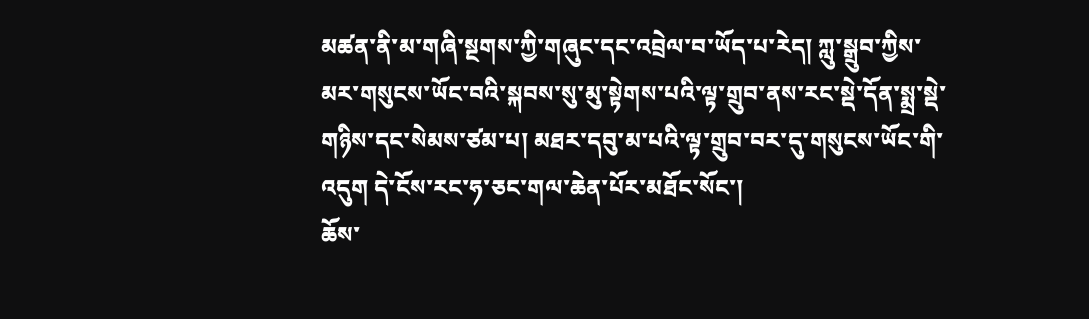མཚན་ནི་མ་གཞི་སྔགས་ཀྱི་གཞུང་དང་འབྲེལ་བ་ཡོད་པ་རེད། ཀླུ་སྒྲུབ་ཀྱིས་མར་གསུངས་ཡོང་བའི་སྐབས་སུ་མུ་སྟེགས་པའི་ལྟ་གྲུབ་ནས་རང་སྡེ་དོན་སྨྲ་སྡེ་གཉིས་དང་སེམས་ཙམ་པ། མཐར་དབུ་མ་པའི་ལྟ་གྲུབ་བར་དུ་གསུངས་ཡོང་གི་འདུག དེ་ངོས་རང་ཧ་ཅང་གལ་ཆེན་པོར་མཐོང་སོང་།
ཆོས་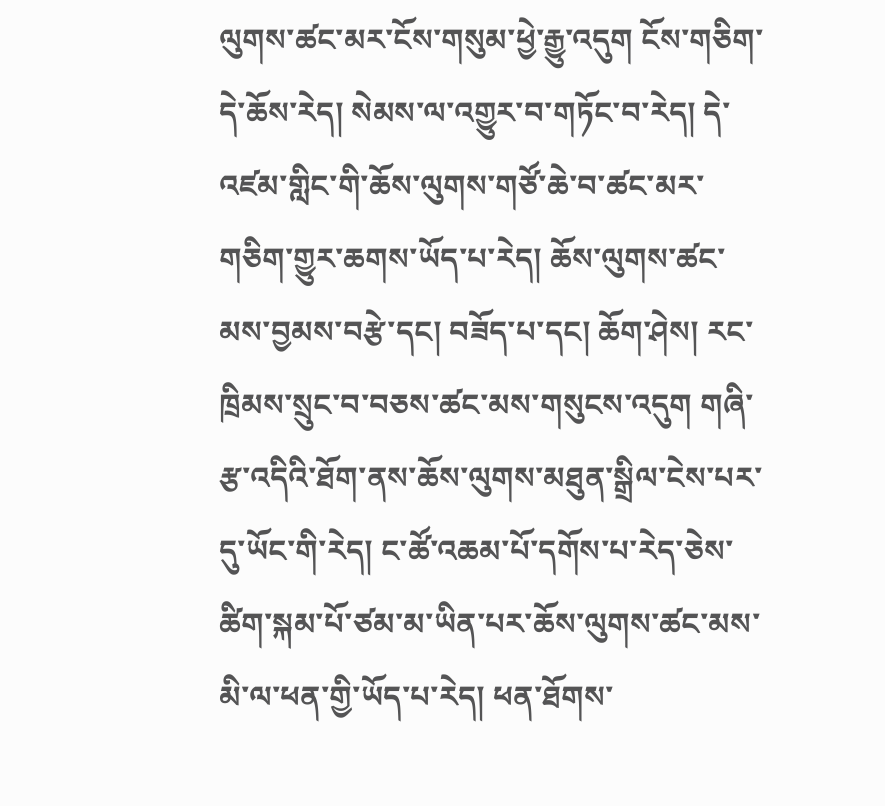ལུགས་ཚང་མར་ངོས་གསུམ་ཕྱེ་རྒྱུ་འདུག ངོས་གཅིག་དེ་ཆོས་རེད། སེམས་ལ་འགྱུར་བ་གཏོང་བ་རེད། དེ་འཛམ་གླིང་གི་ཆོས་ལུགས་གཙོ་ཆེ་བ་ཚང་མར་གཅིག་གྱུར་ཆགས་ཡོད་པ་རེད། ཆོས་ལུགས་ཚང་མས་བྱམས་བརྩེ་དང། བཟོད་པ་དང། ཆོག་ཤེས། རང་ཁྲིམས་སྲུང་བ་བཅས་ཚང་མས་གསུངས་འདུག གཞི་རྩ་འདིའི་ཐོག་ནས་ཆོས་ལུགས་མཐུན་སྒྲིལ་ངེས་པར་དུ་ཡོང་གི་རེད། ང་ཚོ་འཆམ་པོ་དགོས་པ་རེད་ཅེས་ཚིག་སྐམ་པོ་ཙམ་མ་ཡིན་པར་ཆོས་ལུགས་ཚང་མས་མི་ལ་ཕན་གྱི་ཡོད་པ་རེད། ཕན་ཐོགས་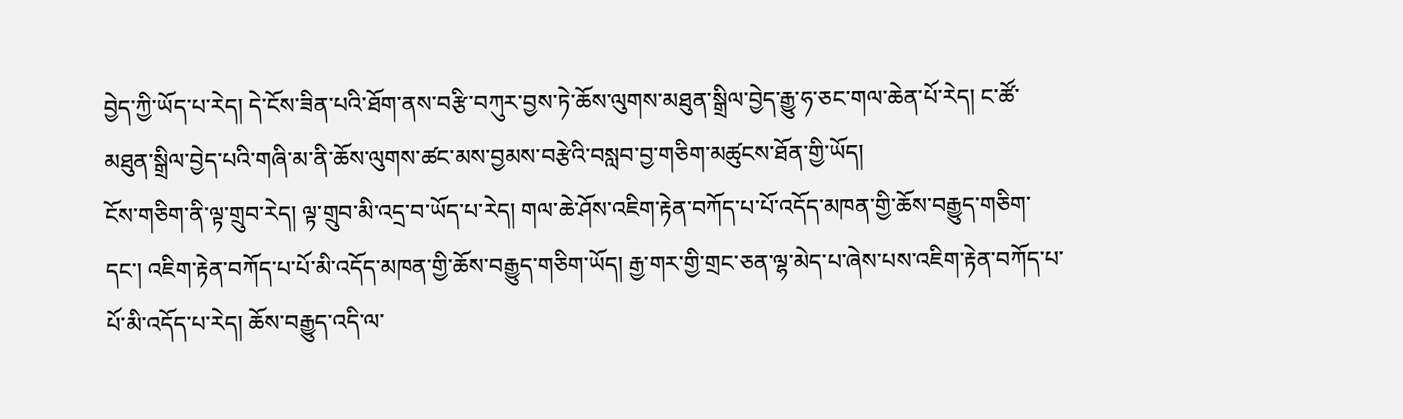བྱེད་ཀྱི་ཡོད་པ་རེད། དེ་ངོས་ཟིན་པའི་ཐོག་ནས་བརྩི་བཀུར་བྱས་ཏེ་ཆོས་ལུགས་མཐུན་སྒྲིལ་བྱེད་རྒྱུ་ཧ་ཅང་གལ་ཆེན་པོ་རེད། ང་ཚོ་མཐུན་སྒྲིལ་བྱེད་པའི་གཞི་མ་ནི་ཆོས་ལུགས་ཚང་མས་བྱམས་བརྩེའི་བསླབ་བྱ་གཅིག་མཚུངས་ཐོན་གྱི་ཡོད།
ངོས་གཅིག་ནི་ལྟ་གྲུབ་རེད། ལྟ་གྲུབ་མི་འདྲ་བ་ཡོད་པ་རེད། གལ་ཆེ་ཤོས་འཇིག་རྟེན་བཀོད་པ་པོ་འདོད་མཁན་གྱི་ཆོས་བརྒྱུད་གཅིག་དང་། འཇིག་རྟེན་བཀོད་པ་པོ་མི་འདོད་མཁན་གྱི་ཆོས་བརྒྱུད་གཅིག་ཡོད། རྒྱ་གར་གྱི་གྲང་ཅན་ལྷ་མེད་པ་ཞེས་པས་འཇིག་རྟེན་བཀོད་པ་པོ་མི་འདོད་པ་རེད། ཆོས་བརྒྱུད་འདི་ལ་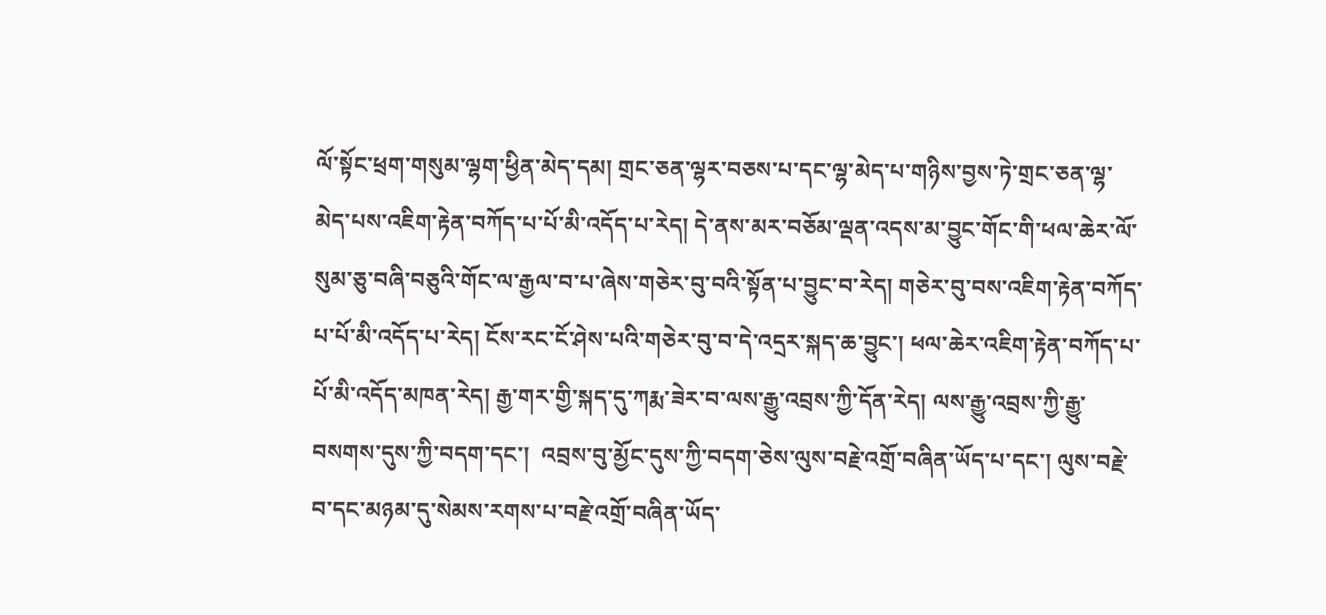ལོ་སྟོང་ཕྲག་གསུམ་ལྷག་ཕྱིན་མེད་དམ། གྲང་ཅན་ལྷར་བཅས་པ་དང་ལྷ་མེད་པ་གཉིས་བྱས་ཏེ་གྲང་ཅན་ལྷ་མེད་པས་འཇིག་རྟེན་བཀོད་པ་པོ་མི་འདོད་པ་རེད། དེ་ནས་མར་བཅོམ་ལྡན་འདས་མ་བྱུང་གོང་གི་ཕལ་ཆེར་ལོ་སུམ་ཅུ་བཞི་བཅུའི་གོང་ལ་རྒྱལ་བ་པ་ཞེས་གཅེར་བུ་བའི་སྟོན་པ་བྱུང་བ་རེད། གཅེར་བུ་བས་འཇིག་རྟེན་བཀོད་པ་པོ་མི་འདོད་པ་རེད། ངོས་རང་ངོ་ཤེས་པའི་གཅེར་བུ་བ་དེ་འདྲར་སྐད་ཆ་བྱུང་། ཕལ་ཆེར་འཇིག་རྟེན་བཀོད་པ་པོ་མི་འདོད་མཁན་རེད། རྒྱ་གར་གྱི་སྐད་དུ་ཀརྨ་ཟེར་བ་ལས་རྒྱུ་འབྲས་ཀྱི་དོན་རེད། ལས་རྒྱུ་འབྲས་ཀྱི་རྒྱུ་བསགས་དུས་ཀྱི་བདག་དང་།  འབྲས་བུ་མྱོང་དུས་ཀྱི་བདག་ཅེས་ལུས་བརྗེ་འགྲོ་བཞིན་ཡོད་པ་དང་། ལུས་བརྗེ་བ་དང་མཉམ་དུ་སེམས་རགས་པ་བརྗེ་འགྲོ་བཞིན་ཡོད་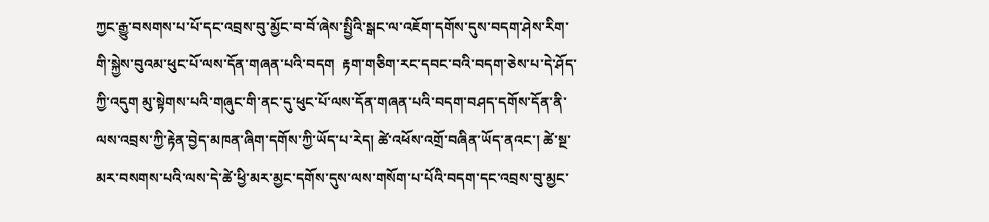ཀྱང་རྒྱུ་བསགས་པ་པོ་དང་འབྲས་བུ་མྱོང་བ་བོ་ཞེས་སྤྱིའི་སྒང་ལ་འཇོག་དགོས་དུས་བདག་ཤེས་རིག་གི་སྐྱེས་བུའམ་ཕུང་པོ་ལས་དོན་གཞན་པའི་བདག  རྟག་གཅིག་རང་དབང་བའི་བདག་ཅེས་པ་དེ་ཤོད་ཀྱི་འདུག མུ་སྟེགས་པའི་གཞུང་གི་ནང་དུ་ཕུང་པོ་ལས་དོན་གཞན་པའི་བདག་བཤད་དགོས་དོན་ནི་ལས་འབྲས་ཀྱི་རྟེན་བྱེད་མཁན་ཞིག་དགོས་ཀྱི་ཡོད་པ་རེད། ཚེ་འཕོས་འགྲོ་བཞིན་ཡོད་ནའང་། ཚེ་སྔ་མར་བསགས་པའི་ལས་དེ་ཚེ་ཕྱི་མར་མྱང་དགོས་དུས་ལས་གསོག་པ་པོའི་བདག་དང་འབྲས་བུ་མྱང་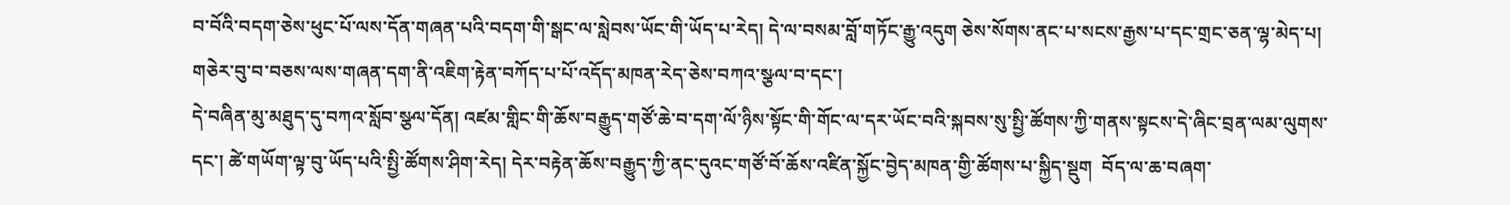བ་བོའི་བདག་ཅེས་ཕུང་པོ་ལས་དོན་གཞན་པའི་བདག་གི་སྒང་ལ་སླེབས་ཡོང་གི་ཡོད་པ་རེད། དེ་ལ་བསམ་བློ་གཏོང་རྒྱུ་འདུག ཅེས་སོགས་ནང་པ་སངས་རྒྱས་པ་དང་གྲང་ཅན་ལྷ་མེད་པ། གཅེར་བུ་བ་བཅས་ལས་གཞན་དག་ནི་འཇིག་རྟེན་བཀོད་པ་པོ་འདོད་མཁན་རེད་ཅེས་བཀའ་སྩལ་བ་དང་།
དེ་བཞིན་མུ་མཐུད་དུ་བཀའ་སློབ་སྩལ་དོན། འཛམ་གླིང་གི་ཆོས་བརྒྱུད་གཙོ་ཆེ་བ་དག་ལོ་ཉིས་སྟོང་གི་གོང་ལ་དར་ཡོང་བའི་སྐབས་སུ་སྤྱི་ཚོགས་ཀྱི་གནས་སྟངས་དེ་ཞིང་བྲན་ལམ་ལུགས་དང་། ཚེ་གཡོག་ལྟ་བུ་ཡོད་པའི་སྤྱི་ཚོགས་ཤིག་རེད། དེར་བརྟེན་ཆོས་བརྒྱུད་ཀྱི་ནང་དུའང་གཙོ་བོ་ཆོས་འཛིན་སྐྱོང་བྱེད་མཁན་གྱི་ཚོགས་པ་སྐྱིད་སྡུག  བོད་ལ་ཆ་བཞག་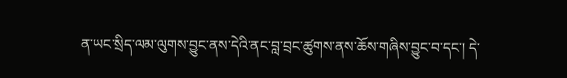ན་ཡང་སྲིད་ལམ་ལུགས་བྱུང་ནས་དེའི་ནང་བླ་བྲང་ཚུགས་ནས་ཆོས་གཞིས་བྱུང་བ་དང་། དེ་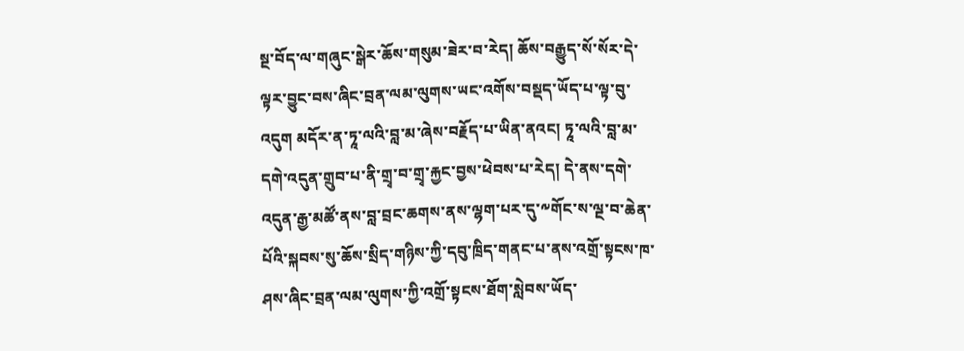སྔ་བོད་ལ་གཞུང་སྒེར་ཆོས་གསུམ་ཟེར་བ་རེད། ཆོས་བརྒྱུད་སོ་སོར་དེ་ལྟར་བྱུང་བས་ཞིང་བྲན་ལམ་ལུགས་ཡང་འགོས་བསྡད་ཡོད་པ་ལྟ་བུ་འདུག མདོར་ན་ཏཱ་ལའི་བླ་མ་ཞེས་བརྗོད་པ་ཡིན་ནའང། ཏཱ་ལའི་བླ་མ་དགེ་འདུན་གྲུབ་པ་ནི་གྲྭ་བ་གྲྭ་རྐྱང་བྱས་ཕེབས་པ་རེད། དེ་ནས་དགེ་འདུན་རྒྱ་མཚོ་ནས་བླ་བྲང་ཆགས་ནས་ལྷག་པར་དུ་༸གོང་ས་ལྔ་བ་ཆེན་པོའི་སྐབས་སུ་ཆོས་སྲིད་གཉིས་ཀྱི་དབུ་ཁྲིད་གནང་པ་ནས་འགྲོ་སྟངས་ཁ་ཤས་ཞིང་བྲན་ལམ་ལུགས་ཀྱི་འགྲོ་སྟངས་ཐོག་སླེབས་ཡོད་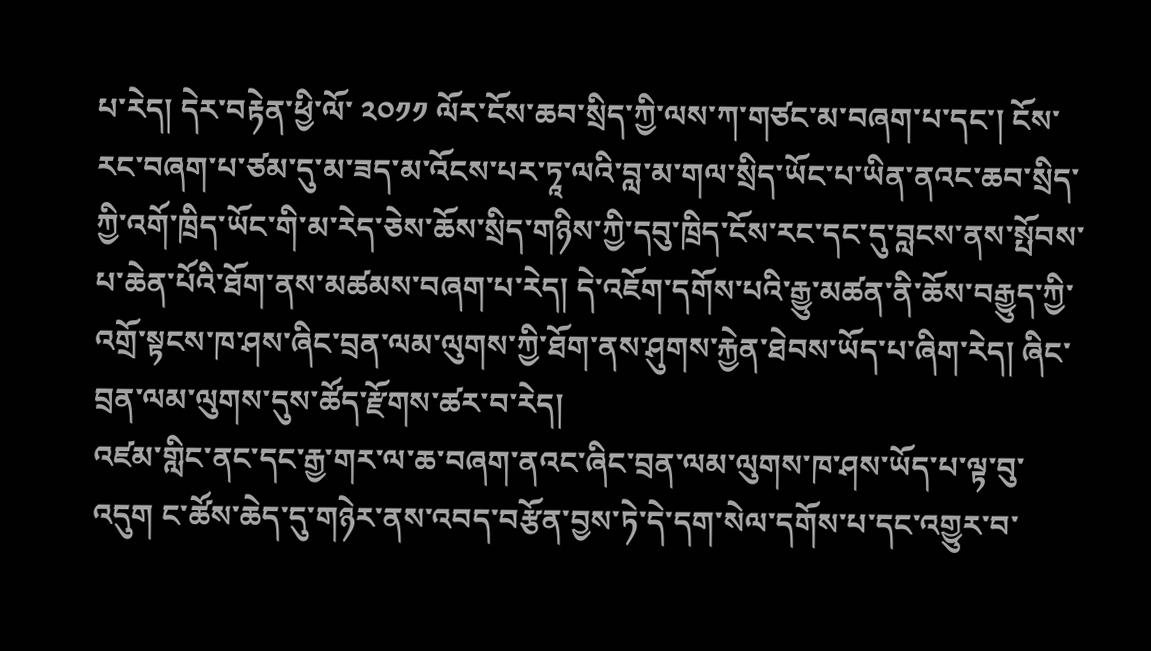པ་རེད། དེར་བརྟེན་ཕྱི་ལོ་ ༢༠༡༡ ལོར་ངོས་ཆབ་སྲིད་ཀྱི་ལས་ཀ་གཙང་མ་བཞག་པ་དང་། ངོས་རང་བཞག་པ་ཙམ་དུ་མ་ཟད་མ་འོངས་པར་ཏཱ་ལའི་བླ་མ་གལ་སྲིད་ཡོང་པ་ཡིན་ནའང་ཆབ་སྲིད་ཀྱི་འགོ་ཁྲིད་ཡོང་གི་མ་རེད་ཅེས་ཆོས་སྲིད་གཉིས་ཀྱི་དབུ་ཁྲིད་ངོས་རང་དང་དུ་བླངས་ནས་སྤོབས་པ་ཆེན་པོའི་ཐོག་ནས་མཚམས་བཞག་པ་རེད། དེ་འཇོག་དགོས་པའི་རྒྱུ་མཚན་ནི་ཆོས་བརྒྱུད་ཀྱི་འགྲོ་སྟངས་ཁ་ཤས་ཞིང་བྲན་ལམ་ལུགས་ཀྱི་ཐོག་ནས་ཤུགས་རྐྱེན་ཐེབས་ཡོད་པ་ཞིག་རེད། ཞིང་བྲན་ལམ་ལུགས་དུས་ཚོད་རྫོགས་ཚར་བ་རེད།
འཛམ་གླིང་ནང་དང་རྒྱ་གར་ལ་ཆ་བཞག་ནའང་ཞིང་བྲན་ལམ་ལུགས་ཁ་ཤས་ཡོད་པ་ལྟ་བུ་འདུག ང་ཚོས་ཆེད་དུ་གཉེར་ནས་འབད་བརྩོན་བྱས་ཏེ་དེ་དག་སེལ་དགོས་པ་དང་འགྱུར་བ་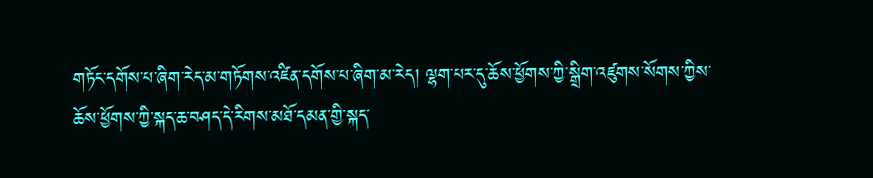གཏོང་དགོས་པ་ཞིག་རེད་མ་གཏོགས་འཛིན་དགོས་པ་ཞིག་མ་རེད། ལྷག་པར་དུ་ཆོས་ཕྱོགས་ཀྱི་སྒྲིག་འཛུགས་སོགས་ཀྱིས་ཆོས་ཕྱོགས་ཀྱི་སྐད་ཆ་བཤད་དེ་རིགས་མཐོ་དམན་གྱི་སྐད་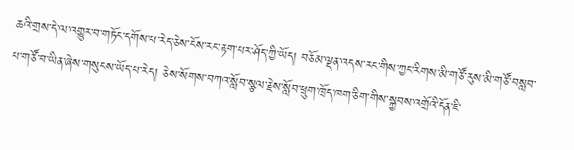ཆའི་གྲས་དེ་ལ་འགྱུར་བ་གཏོང་དགོས་པ་རེད་ཅེས་ངོས་རང་རྟག་པར་ཤོད་ཀྱི་ཡོད། བཅོམ་ལྡན་འདས་རང་གིས་ཀྱང་རིགས་མི་གཙོ་རུས་མི་གཙོ་བསླབ་པ་གཙོ་བ་ཡིན་ཞེས་གསུངས་ཡོད་པ་རེད། ཅེས་སོགས་བཀའ་སློབ་སྩལ་རྗེས་སློབ་ཕྲུག་ཁྲོད་ཁག་ཅིག་གིས་སྐྱབས་འགྲོའི་དོན་ཇི་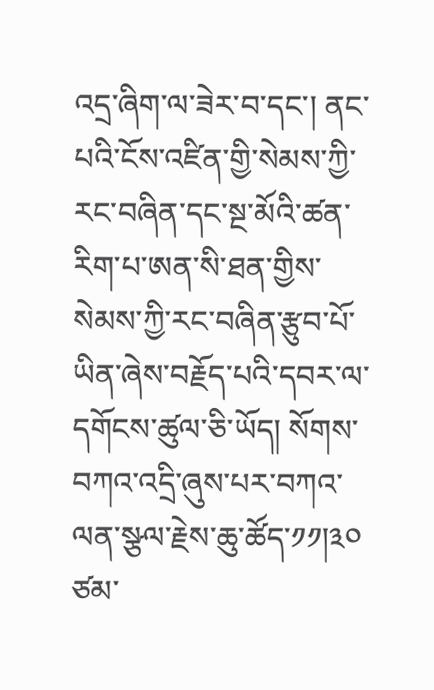འདྲ་ཞིག་ལ་ཟེར་བ་དང་། ནང་པའི་ངོས་འཛིན་གྱི་སེམས་ཀྱི་རང་བཞིན་དང་སྔ་མོའི་ཚན་རིག་པ་ཨན་སི་ཐན་གྱིས་སེམས་ཀྱི་རང་བཞིན་རྩུབ་པོ་ཡིན་ཞེས་བརྗོད་པའི་དབར་ལ་དགོངས་ཚུལ་ཅི་ཡོད། སོགས་བཀའ་འདྲི་ཞུས་པར་བཀའ་ལན་སྩལ་རྗེས་ཆུ་ཚོད་༡༡།༣༠ ཙམ་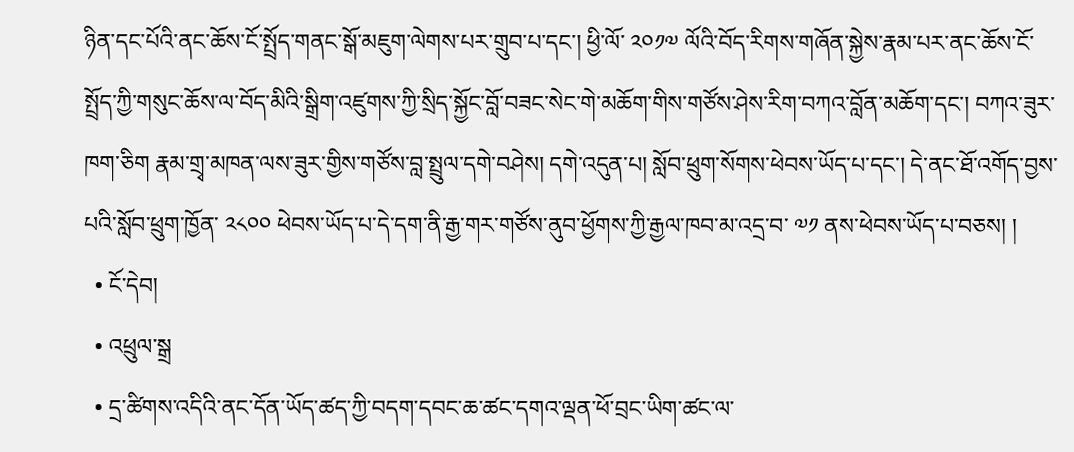ཉིན་དང་པོའི་ནང་ཆོས་ངོ་སྤྲོད་གནང་སྒོ་མཇུག་ལེགས་པར་གྲུབ་པ་དང་། ཕྱི་ལོ་ ༢༠༡༧ ལོའི་བོད་རིགས་གཞོན་སྐྱེས་རྣམ་པར་ནང་ཆོས་ངོ་སྤྲོད་ཀྱི་གསུང་ཆོས་ལ་བོད་མིའི་སྒྲིག་འཛུགས་ཀྱི་སྲིད་སྐྱོང་བློ་བཟང་སེང་གེ་མཆོག་གིས་གཙོས་ཤེས་རིག་བཀའ་བློན་མཆོག་དང་། བཀའ་ཟུར་ཁག་ཅིག རྣམ་གྲྭ་མཁན་ལས་ཟུར་གྱིས་གཙོས་བླ་སྤྲུལ་དགེ་བཤེས། དགེ་འདུན་པ། སློབ་ཕྲུག་སོགས་ཕེབས་ཡོད་པ་དང་། དེ་ནང་ཐོ་འགོད་བྱས་པའི་སློབ་ཕྲུག་ཁྱོན་ ༢༨༠༠ ཕེབས་ཡོད་པ་དེ་དག་ནི་རྒྱ་གར་གཙོས་ནུབ་ཕྱོགས་ཀྱི་རྒྱལ་ཁབ་མ་འདྲ་བ་ ༧༡ ནས་ཕེབས་ཡོད་པ་བཅས། །
  • ངོ་དེབ།
  • འཕྲུལ་སྒྲ
  • དྲ་ཚིགས་འདིའི་ནང་དོན་ཡོད་ཚད་ཀྱི་བདག་དབང་ཆ་ཚང་དགའ་ལྡན་ཕོ་བྲང་ཡིག་ཚང་ལ་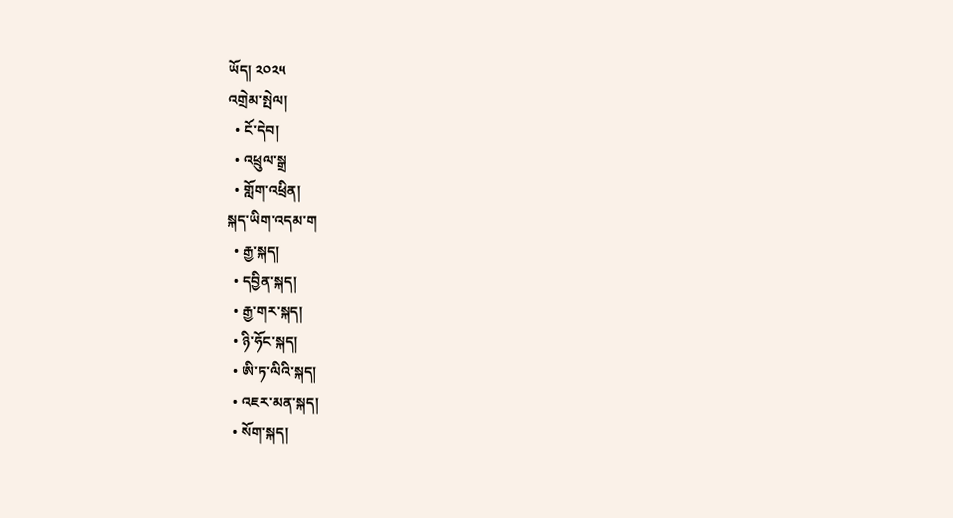ཡོད། ༢༠༢༥
འགྲེམ་སྤེལ།
  • ངོ་དེབ།
  • འཕྲུལ་སྒྲ
  • གློག་འཕྲིན།
སྐད་ཡིག་འདམ་ག
  • རྒྱ་སྐད།
  • དབྱིན་སྐད།
  • རྒྱ་གར་སྐད།
  • ཉི་ཧོང་སྐད།
  • ཨི་ཏ་ལིའི་སྐད།
  • འཇར་མན་སྐད།
  • སོག་སྐད།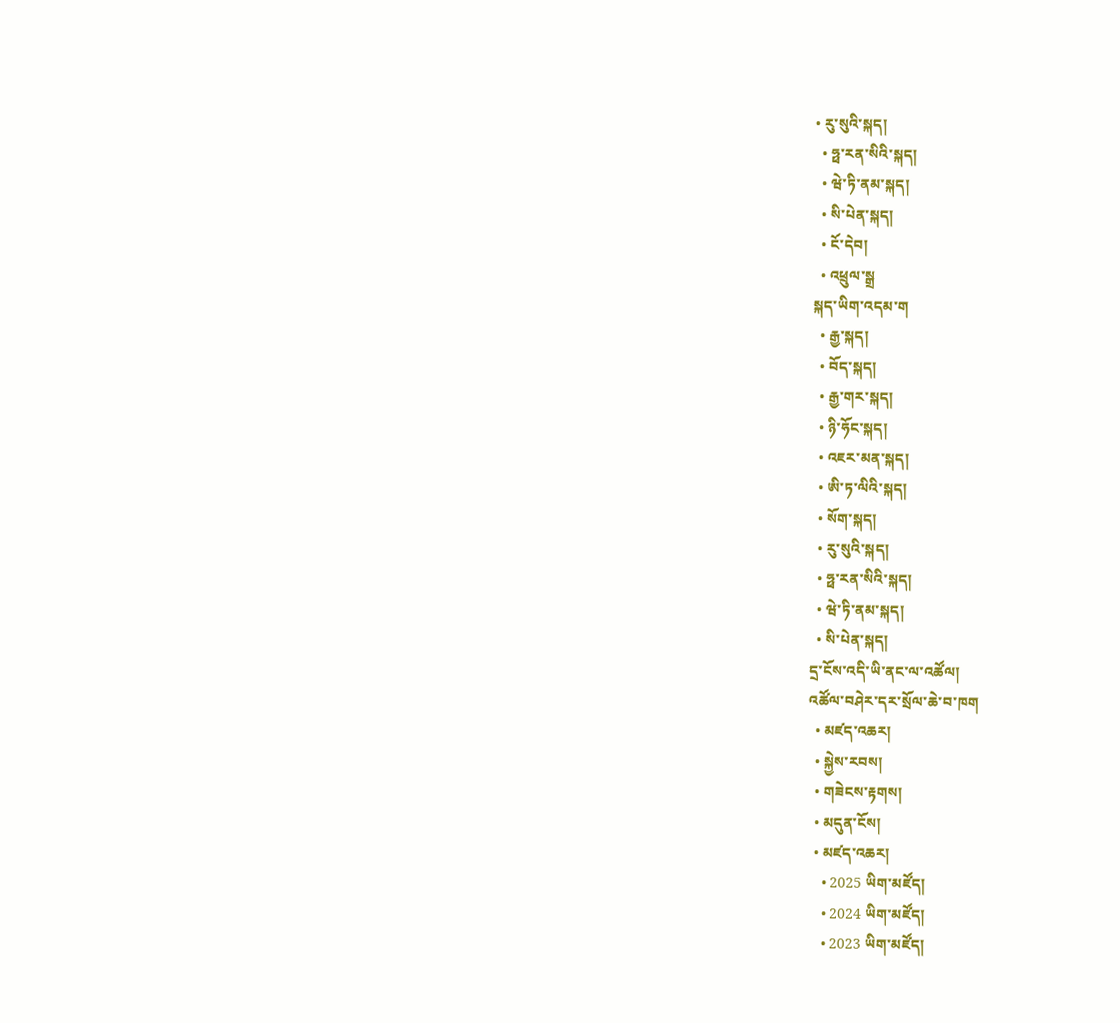• རུ་སུའི་སྐད།
  • ཧྥ་རན་སིའི་སྐད།
  • ཝེ་ཏི་ནམ་སྐད།
  • སི་པེན་སྐད།
  • ངོ་དེབ།
  • འཕྲུལ་སྒྲ
སྐད་ཡིག་འདམ་ག
  • རྒྱ་སྐད།
  • བོད་སྐད།
  • རྒྱ་གར་སྐད།
  • ཉི་ཧོང་སྐད།
  • འཇར་མན་སྐད།
  • ཨི་ཏ་ལིའི་སྐད།
  • སོག་སྐད།
  • རུ་སུའི་སྐད།
  • ཧྥ་རན་སིའི་སྐད།
  • ཝེ་ཏི་ནམ་སྐད།
  • སི་པེན་སྐད།
དྲ་ངོས་འདི་ཡི་ནང་ལ་འཚོལ།
འཚོལ་བཤེར་དར་སྲོལ་ཆེ་བ་ཁག
  • མཛད་འཆར།
  • སྐྱེས་རབས།
  • གཟེངས་རྟགས།
  • མདུན་ངོས།
  • མཛད་འཆར།
    • 2025 ཡིག་མཛོད།
    • 2024 ཡིག་མཛོད།
    • 2023 ཡིག་མཛོད།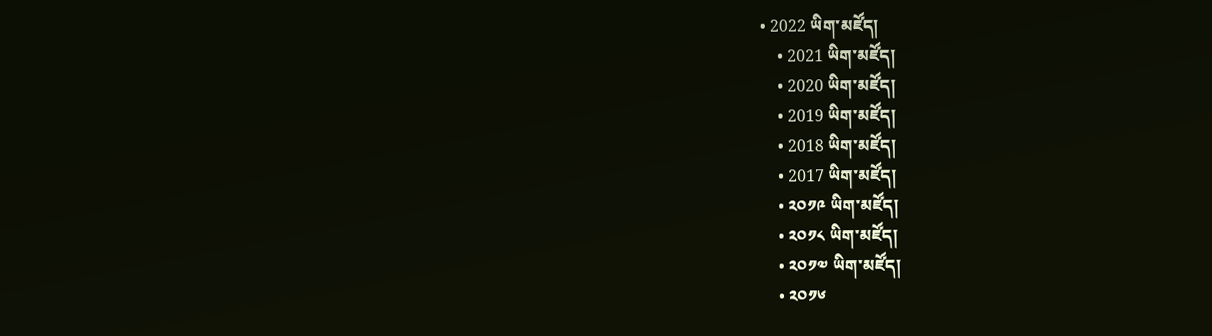• 2022 ཡིག་མཛོད།
    • 2021 ཡིག་མཛོད།
    • 2020 ཡིག་མཛོད།
    • 2019 ཡིག་མཛོད།
    • 2018 ཡིག་མཛོད།
    • 2017 ཡིག་མཛོད།
    • ༢༠༡༩ ཡིག་མཛོད།
    • ༢༠༡༨ ཡིག་མཛོད།
    • ༢༠༡༧ ཡིག་མཛོད།
    • ༢༠༡༦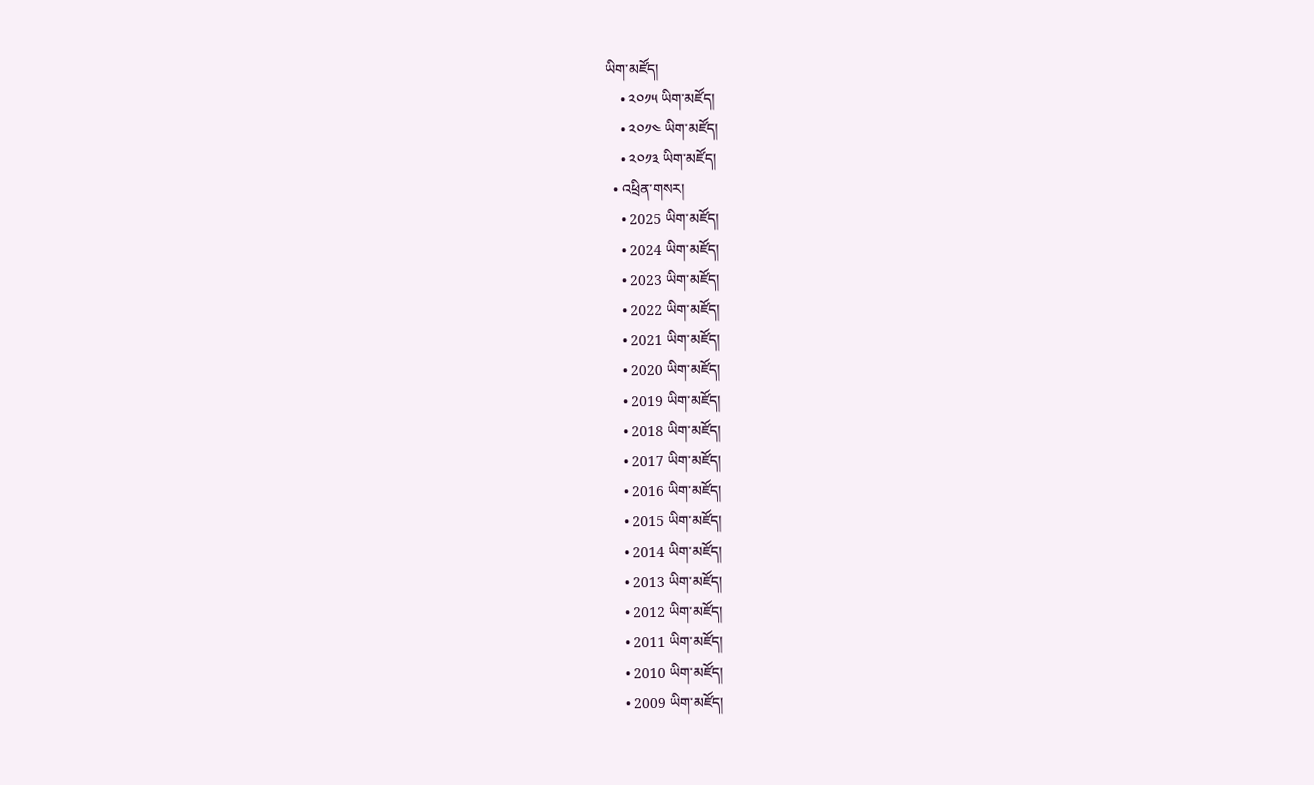ཡིག་མཛོད།
    • ༢༠༡༥ ཡིག་མཛོད།
    • ༢༠༡༤ ཡིག་མཛོད།
    • ༢༠༡༣ ཡིག་མཛོད།
  • འཕྲིན་གསར།
    • 2025 ཡིག་མཛོད།
    • 2024 ཡིག་མཛོད།
    • 2023 ཡིག་མཛོད།
    • 2022 ཡིག་མཛོད།
    • 2021 ཡིག་མཛོད།
    • 2020 ཡིག་མཛོད།
    • 2019 ཡིག་མཛོད།
    • 2018 ཡིག་མཛོད།
    • 2017 ཡིག་མཛོད།
    • 2016 ཡིག་མཛོད།
    • 2015 ཡིག་མཛོད།
    • 2014 ཡིག་མཛོད།
    • 2013 ཡིག་མཛོད།
    • 2012 ཡིག་མཛོད།
    • 2011 ཡིག་མཛོད།
    • 2010 ཡིག་མཛོད།
    • 2009 ཡིག་མཛོད།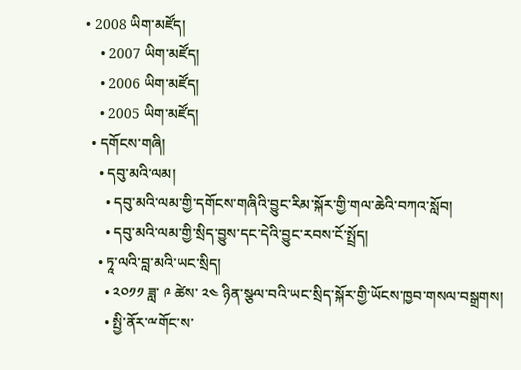• 2008 ཡིག་མཛོད།
    • 2007 ཡིག་མཛོད།
    • 2006 ཡིག་མཛོད།
    • 2005 ཡིག་མཛོད།
  • དགོངས་གཞི།
    • དབུ་མའི་ལམ།
      • དབུ་མའི་ལམ་གྱི་དགོངས་གཞིའི་བྱུང་རིམ་སྐོར་གྱི་གལ་ཆེའི་བཀའ་སློབ།
      • དབུ་མའི་ལམ་གྱི་སྲིད་བྱུས་དང་དེའི་བྱུང་རབས་ངོ་སྤྲོད།
    • ཏཱ་ལའི་བླ་མའི་ཡང་སྲིད།
      • ༢༠༡༡ ཟླ་ ༩ ཚེས་ ༢༤ ཉིན་སྩལ་བའི་ཡང་སྲིད་སྐོར་གྱི་ཡོངས་ཁྱབ་གསལ་བསྒྲགས།
      • སྤྱི་ནོར་ྋགོང་ས་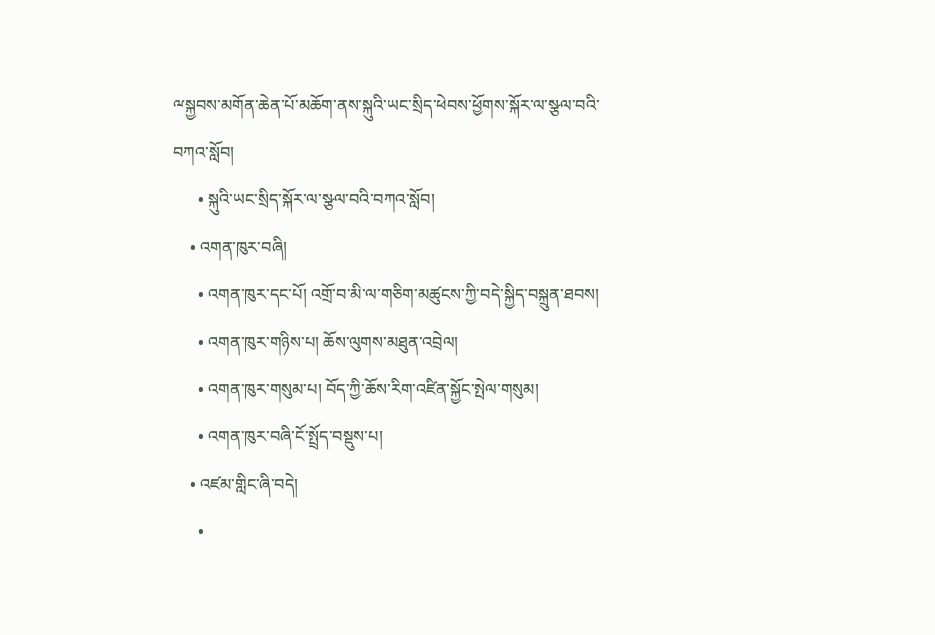ྋསྐྱབས་མགོན་ཆེན་པོ་མཆོག་ནས་སྐུའི་ཡང་སྲིད་ཕེབས་ཕྱོགས་སྐོར་ལ་སྩལ་བའི་བཀའ་སློབ།
      • སྐུའི་ཡང་སྲིད་སྐོར་ལ་སྩལ་བའི་བཀའ་སློབ།
    • འགན་ཁུར་བཞི།
      • འགན་ཁུར་དང་པོ། འགྲོ་བ་མི་ལ་གཅིག་མཚུངས་ཀྱི་བདེ་སྐྱིད་བསྐྲུན་ཐབས།
      • འགན་ཁུར་གཉིས་པ། ཆོས་ལུགས་མཐུན་འབྲེལ།
      • འགན་ཁུར་གསུམ་པ། བོད་ཀྱི་ཆོས་རིག་འཛིན་སྐྱོང་སྤེལ་གསུམ།
      • འགན་ཁུར་བཞི་ངོ་སྤྲོད་བསྡུས་པ།
    • འཛམ་གླིང་ཞི་བདེ།
      •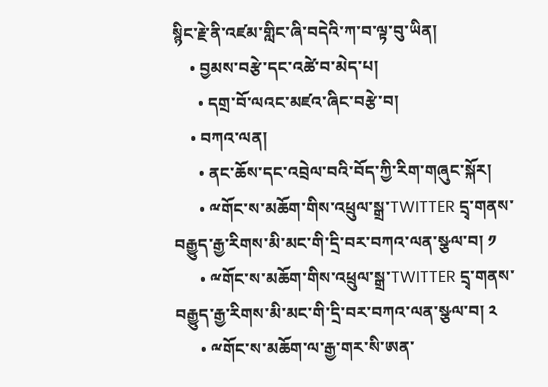སྙིང་རྗེ་ནི་འཛམ་གླིང་ཞི་བདེའི་ཀ་བ་ལྟ་བུ་ཡིན།
    • བྱམས་བརྩེ་དང་འཚེ་བ་མེད་པ།
      • དགྲ་བོ་ལའང་མཛའ་ཞིང་བརྩེ་བ།
    • བཀའ་ལན།
      • ནང་ཆོས་དང་འབྲེལ་བའི་བོད་ཀྱི་རིག་གཞུང་སྐོར།
      • ྋགོང་ས་མཆོག་གིས་འཕྲུལ་སྒྲ་TWITTER དྲྭ་གནས་བརྒྱུད་རྒྱ་རིགས་མི་མང་གི་དྲི་བར་བཀའ་ལན་སྩལ་བ། ༡
      • ྋགོང་ས་མཆོག་གིས་འཕྲུལ་སྒྲ་TWITTER དྲྭ་གནས་བརྒྱུད་རྒྱ་རིགས་མི་མང་གི་དྲི་བར་བཀའ་ལན་སྩལ་བ། ༢
      • ྋགོང་ས་མཆོག་ལ་རྒྱ་གར་སི་ཨན་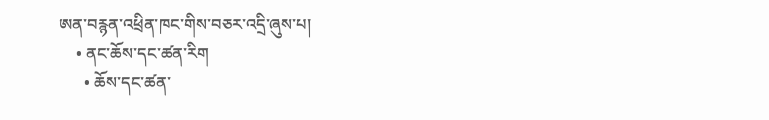ཨན་བརྙན་འཕྲིན་ཁང་གིས་བཅར་འདྲི་ཞུས་པ།
    • ནང་ཆོས་དང་ཚན་རིག
      • ཆོས་དང་ཚན་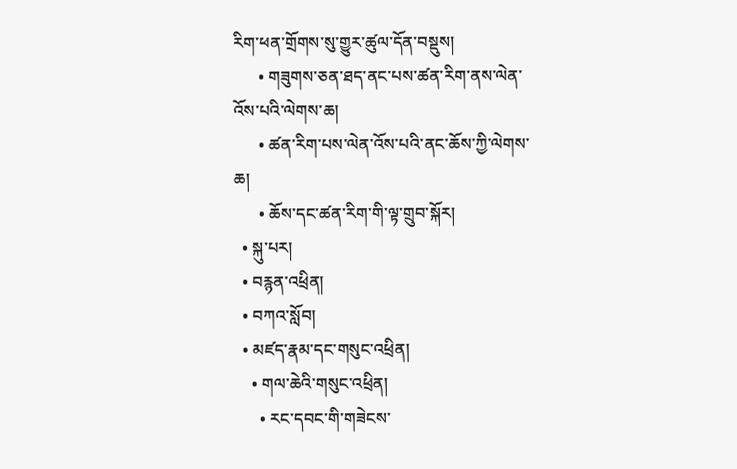རིག་ཕན་གྲོགས་སུ་གྱུར་ཚུལ་དོན་བསྡུས།
      • གཟུགས་ཅན་ཐད་ནང་པས་ཚན་རིག་ནས་ལེན་འོས་པའི་ལེགས་ཆ།
      • ཚན་རིག་པས་ལེན་འོས་པའི་ནང་ཆོས་ཀྱི་ལེགས་ཆ།
      • ཆོས་དང་ཚན་རིག་གི་ལྟ་གྲུབ་སྐོར།
  • སྐུ་པར།
  • བརྙན་འཕྲིན།
  • བཀའ་སློབ།
  • མཛད་རྣམ་དང་གསུང་འཕྲིན།
    • གལ་ཆེའི་གསུང་འཕྲིན།
      • རང་དབང་གི་གཟེངས་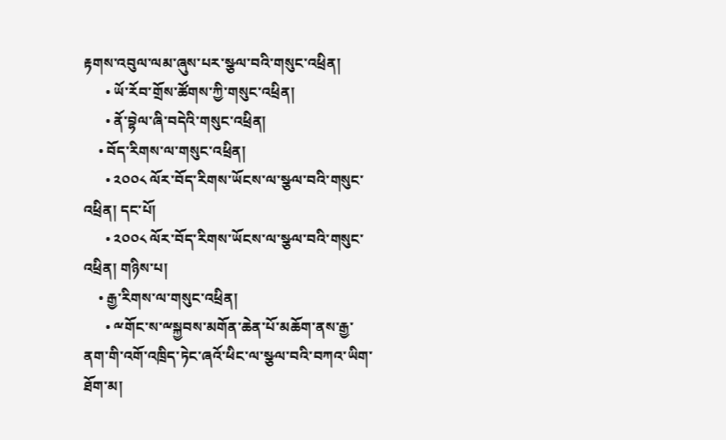རྟགས་འབུལ་ལམ་ཞུས་པར་སྩལ་བའི་གསུང་འཕྲིན།
      • ཡོ་རོབ་གྲོས་ཚོགས་ཀྱི་གསུང་འཕྲིན།
      • ནོ་བྷེལ་ཞི་བདེའི་གསུང་འཕྲིན།
    • བོད་རིགས་ལ་གསུང་འཕྲིན།
      • ༢༠༠༨ ལོར་བོད་རིགས་ཡོངས་ལ་སྩལ་བའི་གསུང་འཕྲིན། དང་པོ།
      • ༢༠༠༨ ལོར་བོད་རིགས་ཡོངས་ལ་སྩལ་བའི་གསུང་འཕྲིན། གཉིས་པ།
    • རྒྱ་རིགས་ལ་གསུང་འཕྲིན།
      • ྋགོང་ས་ྋསྐྱབས་མགོན་ཆེན་པོ་མཆོག་ནས་རྒྱ་ནག་གི་འགོ་འཁྲིད་ཏེང་ཞའོ་ཕིང་ལ་སྩལ་བའི་བཀའ་ཡིག་ཐོག་མ།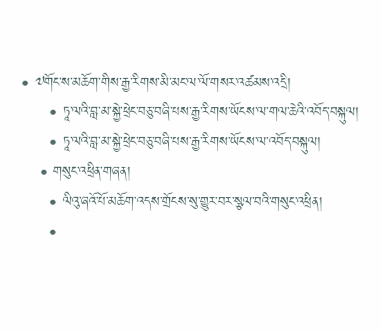• ༧གོང་ས་མཆོག་གིས་རྒྱ་རིགས་མི་མང་ལ་ལོ་གསར་འཚམས་འདྲི།
      • ཏཱ་ལའི་བླ་མ་སྐྱེ་ཕྲེང་བཅུ་བཞི་པས་རྒྱ་རིགས་ཡོངས་ལ་གལ་ཆེའི་འབོད་བསྐུལ།
      • ཏཱ་ལའི་བླ་མ་སྐྱེ་ཕྲེང་བཅུ་བཞི་པས་རྒྱ་རིགས་ཡོངས་ལ་འབོད་བསྐུལ།
    • གསུང་འཕྲིན་གཞན།
      • ལིའུ་ཞའོ་པོ་མཆོག་འདས་གྲོངས་སུ་གྱུར་བར་སྩལ་བའི་གསུང་འཕྲིན།
      •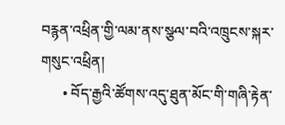བརྙན་འཕྲིན་གྱི་ལམ་ནས་སྩལ་བའི་འཁྲུངས་སྐར་གསུང་འཕྲིན།
      • བོད་རྒྱའི་ཚོགས་འདུ་ཐུན་མོང་གི་གཞི་རྟེན་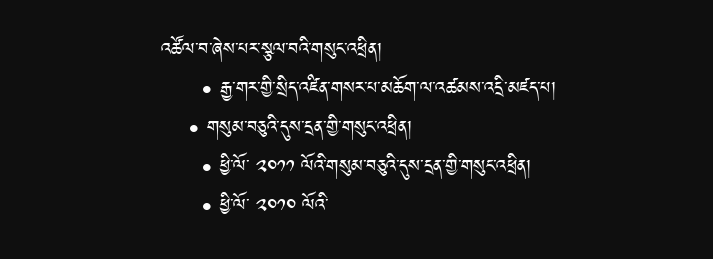འཚོལ་བ་ཞེས་པར་སྩལ་བའི་གསུང་འཕྲིན།
      • རྒྱ་གར་གྱི་སྲིད་འཛིན་གསར་པ་མཆོག་ལ་འཚམས་འདྲི་མཛད་པ།
    • གསུམ་བཅུའི་དུས་དྲན་གྱི་གསུང་འཕྲིན།
      • ཕྱི་ལོ་ ༢༠༡༡ ལོའི་གསུམ་བཅུའི་དུས་དྲན་གྱི་གསུང་འཕྲིན།
      • ཕྱི་ལོ་ ༢༠༡༠ ལོའི་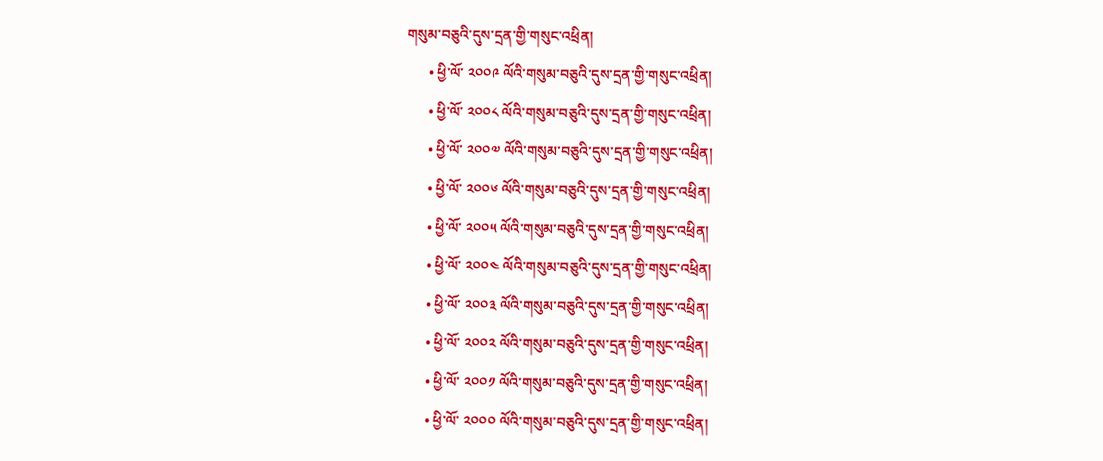གསུམ་བཅུའི་དུས་དྲན་གྱི་གསུང་འཕྲིན།
      • ཕྱི་ལོ་ ༢༠༠༩ ལོའི་གསུམ་བཅུའི་དུས་དྲན་གྱི་གསུང་འཕྲིན།
      • ཕྱི་ལོ་ ༢༠༠༨ ལོའི་གསུམ་བཅུའི་དུས་དྲན་གྱི་གསུང་འཕྲིན།
      • ཕྱི་ལོ་ ༢༠༠༧ ལོའི་གསུམ་བཅུའི་དུས་དྲན་གྱི་གསུང་འཕྲིན།
      • ཕྱི་ལོ་ ༢༠༠༦ ལོའི་གསུམ་བཅུའི་དུས་དྲན་གྱི་གསུང་འཕྲིན།
      • ཕྱི་ལོ་ ༢༠༠༥ ལོའི་གསུམ་བཅུའི་དུས་དྲན་གྱི་གསུང་འཕྲིན།
      • ཕྱི་ལོ་ ༢༠༠༤ ལོའི་གསུམ་བཅུའི་དུས་དྲན་གྱི་གསུང་འཕྲིན།
      • ཕྱི་ལོ་ ༢༠༠༣ ལོའི་གསུམ་བཅུའི་དུས་དྲན་གྱི་གསུང་འཕྲིན།
      • ཕྱི་ལོ་ ༢༠༠༢ ལོའི་གསུམ་བཅུའི་དུས་དྲན་གྱི་གསུང་འཕྲིན།
      • ཕྱི་ལོ་ ༢༠༠༡ ལོའི་གསུམ་བཅུའི་དུས་དྲན་གྱི་གསུང་འཕྲིན།
      • ཕྱི་ལོ་ ༢༠༠༠ ལོའི་གསུམ་བཅུའི་དུས་དྲན་གྱི་གསུང་འཕྲིན།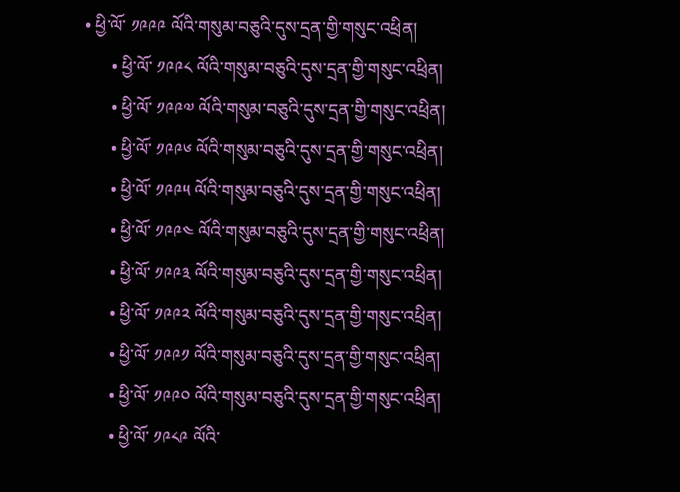• ཕྱི་ལོ་ ༡༩༩༩ ལོའི་གསུམ་བཅུའི་དུས་དྲན་གྱི་གསུང་འཕྲིན།
      • ཕྱི་ལོ་ ༡༩༩༨ ལོའི་གསུམ་བཅུའི་དུས་དྲན་གྱི་གསུང་འཕྲིན།
      • ཕྱི་ལོ་ ༡༩༩༧ ལོའི་གསུམ་བཅུའི་དུས་དྲན་གྱི་གསུང་འཕྲིན།
      • ཕྱི་ལོ་ ༡༩༩༦ ལོའི་གསུམ་བཅུའི་དུས་དྲན་གྱི་གསུང་འཕྲིན།
      • ཕྱི་ལོ་ ༡༩༩༥ ལོའི་གསུམ་བཅུའི་དུས་དྲན་གྱི་གསུང་འཕྲིན།
      • ཕྱི་ལོ་ ༡༩༩༤ ལོའི་གསུམ་བཅུའི་དུས་དྲན་གྱི་གསུང་འཕྲིན།
      • ཕྱི་ལོ་ ༡༩༩༣ ལོའི་གསུམ་བཅུའི་དུས་དྲན་གྱི་གསུང་འཕྲིན།
      • ཕྱི་ལོ་ ༡༩༩༢ ལོའི་གསུམ་བཅུའི་དུས་དྲན་གྱི་གསུང་འཕྲིན།
      • ཕྱི་ལོ་ ༡༩༩༡ ལོའི་གསུམ་བཅུའི་དུས་དྲན་གྱི་གསུང་འཕྲིན།
      • ཕྱི་ལོ་ ༡༩༩༠ ལོའི་གསུམ་བཅུའི་དུས་དྲན་གྱི་གསུང་འཕྲིན།
      • ཕྱི་ལོ་ ༡༩༨༩ ལོའི་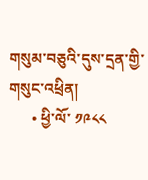གསུམ་བཅུའི་དུས་དྲན་གྱི་གསུང་འཕྲིན།
      • ཕྱི་ལོ་ ༡༩༨༨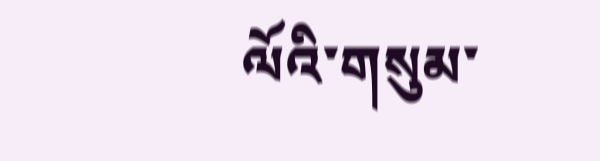ལོའི་གསུམ་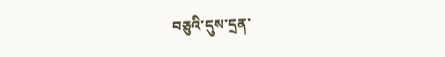བཅུའི་དུས་དྲན་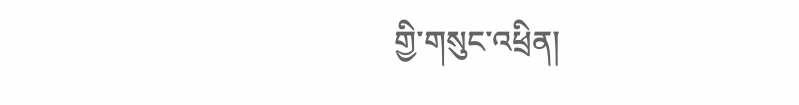གྱི་གསུང་འཕྲིན།